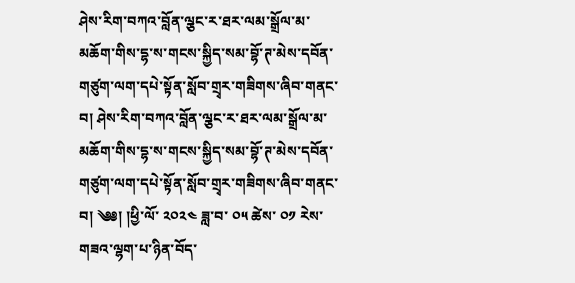ཤེས་རིག་བཀའ་བློན་ལྕང་ར་ཐར་ལམ་སྒྲོལ་མ་མཆོག་གིས་དྷ་ས་གངས་སྐྱིད་སམ་བྷོ་ཊ་མེས་དབོན་གཙུག་ལག་དཔེ་སྟོན་སློབ་གྲྭར་གཟིགས་ཞིབ་གནང་བ། ཤེས་རིག་བཀའ་བློན་ལྕང་ར་ཐར་ལམ་སྒྲོལ་མ་མཆོག་གིས་དྷ་ས་གངས་སྐྱིད་སམ་བྷོ་ཊ་མེས་དབོན་གཙུག་ལག་དཔེ་སྟོན་སློབ་གྲྭར་གཟིགས་ཞིབ་གནང་བ། ༄༅། །ཕྱི་ལོ་ ༢༠༢༤ ཟླ་བ་ ༠༥ ཚེས་ ༠༡ རེས་གཟའ་ལྷག་པ་ཉིན་བོད་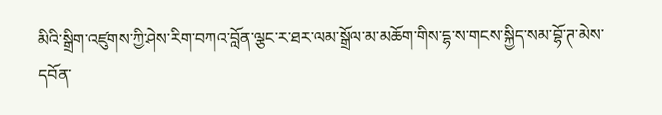མིའི་སྒྲིག་འཛུགས་ཀྱི་ཤེས་རིག་བཀའ་བློན་ལྕང་ར་ཐར་ལམ་སྒྲོལ་མ་མཆོག་གིས་དྷ་ས་གངས་སྐྱིད་སམ་བྷོ་ཊ་མེས་དབོན་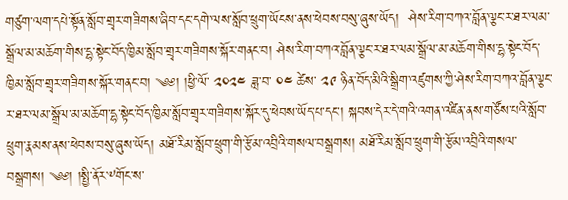གཙུག་ལག་དཔེ་སྟོན་སློབ་གྲྭར་གཟིགས་ཞིབ་དང་དགེ་ལས་སློབ་ཕྲུག་ཡོངས་ནས་ཕེབས་བསུ་ཞུས་ཡོད།  ཤེས་རིག་བཀའ་བློན་ལྕང་ར་ཐར་ལམ་སྒྲོལ་མ་མཆོག་གིས་དྷ་སྟེང་བོད་ཁྱིམ་སློབ་གྲྭར་གཟིགས་སྐོར་གནང་བ། ཤེས་རིག་བཀའ་བློན་ལྕང་ར་ཐར་ལམ་སྒྲོལ་མ་མཆོག་གིས་དྷ་སྟེང་བོད་ཁྱིམ་སློབ་གྲྭར་གཟིགས་སྐོར་གནང་བ། ༄༅། །ཕྱི་ལོ་ ༢༠༢༤ ཟླ་བ་ ༠༤ ཚེས་ ༢༩ ཉིན་བོད་མིའི་སྒྲིག་འཛུགས་ཀྱི་ཤེས་རིག་བཀའ་བློན་ལྕང་ར་ཐར་ལམ་སྒྲོལ་མ་མཆོག་དྷ་སྟེང་བོད་ཁྱིམ་སློབ་གྲྭར་གཟིགས་སྐོར་དུ་ཕེབས་ཡོད་པ་དང་། སྐབས་དེར་དེ་གའི་འགན་འཛིན་ནས་གཙོས་པའི་སློབ་ཕྲུག་རྣམས་ནས་ཕེབས་བསུ་ཞུས་ཡོད། མཐོ་རིམ་སློབ་ཕྲུག་གི་རྩོམ་འབྲིའི་གསལ་བསྒྲགས། མཐོ་རིམ་སློབ་ཕྲུག་གི་རྩོམ་འབྲིའི་གསལ་བསྒྲགས། ༄༅། །སྤྱི་ནོར་༸གོང་ས་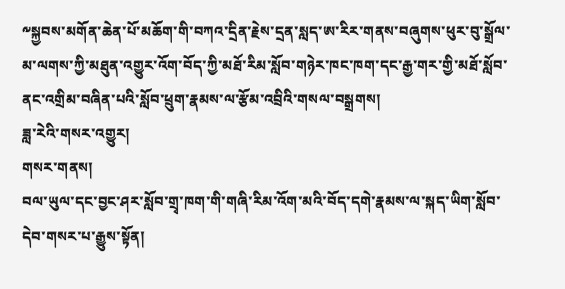༸སྐྱབས་མགོན་ཆེན་པོ་མཆོག་གི་བཀའ་དྲིན་རྗེས་དྲན་སླད་ཨ་རིར་གནས་བཞུགས་ཕུར་བུ་སྒྲོལ་མ་ལགས་ཀྱི་མཐུན་འགྱུར་འོག་བོད་ཀྱི་མཐོ་རིམ་སློབ་གཉེར་ཁང་ཁག་དང་རྒྱ་གར་གྱི་མཐོ་སློབ་ནང་འགྲིམ་བཞིན་པའི་སློབ་ཕྲུག་རྣམས་ལ་རྩོམ་འབྲིའི་གསལ་བསྒྲགས།
ཟླ་རེའི་གསར་འགྱུར།
གསར་གནས།
བལ་ཡུལ་དང་བྱང་ཤར་སློབ་གྲྭ་ཁག་གི་གཞི་རིམ་འོག་མའི་བོད་དགེ་རྣམས་ལ་སྐད་ཡིག་སློབ་དེབ་གསར་པ་རྒྱུས་སྟོན།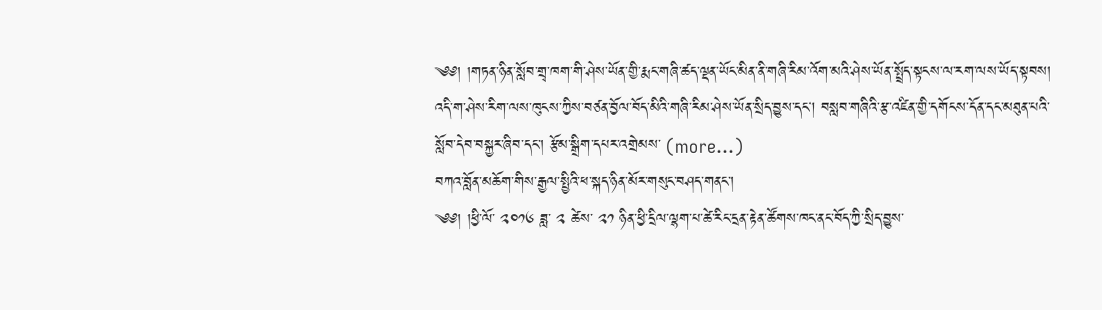༄༅། །གཏན་ཉིན་སློབ་གྲྭ་ཁག་གི་ཤེས་ཡོན་གྱི་རྨང་གཞི་ཚད་ལྡན་ཡོང་མིན་ནི་གཞི་རིམ་འོག་མའི་ཤེས་ཡོན་སྤྲོད་སྟངས་ལ་རག་ལས་ཡོད་སྟབས། འདི་ག་ཤེས་རིག་ལས་ཁུངས་ཀྱིས་བཙན་བྱོལ་བོད་མིའི་གཞི་རིམ་ཤེས་ཡོན་སྲིད་བྱུས་དང། བསླབ་གཞིའི་རྩ་འཛིན་གྱི་དགོངས་དོན་དང་མཐུན་པའི་སློབ་དེབ་བསྐྱར་ཞིབ་དང་། རྩོམ་སྒྲིག་དཔར་འགྲེམས་ (more…)
བཀའ་བློན་མཆོག་གིས་རྒྱལ་སྤྱིའི་ཕ་སྐད་ཉིན་མོར་གསུང་བཤད་གནང་།
༄༅། །ཕྱི་ལོ་ ༢༠༡༦ ཟླ་ ༢ ཚེས་ ༢༡ ཉིན་ཕྱི་དྲིལ་ལྷག་པ་ཚེ་རིང་དྲན་རྟེན་ཚོགས་ཁང་ནང་བོད་ཀྱི་སྲིད་བྱུས་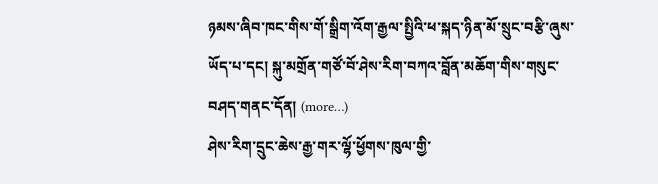ཉམས་ཞིབ་ཁང་གིས་གོ་སྒྲིག་འོག་རྒྱལ་སྤྱིའི་ཕ་སྐད་ཉིན་མོ་སྲུང་བརྩི་ཞུས་ཡོད་པ་དང། སྐུ་མགྲོན་གཙོ་བོ་ཤེས་རིག་བཀའ་བློན་མཆོག་གིས་གསུང་བཤད་གནང་དོན། (more…)
ཤེས་རིག་དྲུང་ཆེས་རྒྱ་གར་ལྷོ་ཕྱོགས་ཁུལ་གྱི་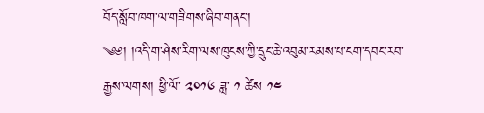བོད་སློབ་ཁག་ལ་གཟིགས་ཞིབ་གནང་།
༄༅། །འདི་ག་ཤེས་རིག་ལས་ཁུངས་ཀྱི་དྲུང་ཆེ་འབུམ་རམས་པ་ངག་དབང་རབ་རྒྱས་ལགས། ཕྱི་ལོ་ ༢༠༡༦ ཟླ་ ༡ ཚེས ༡༤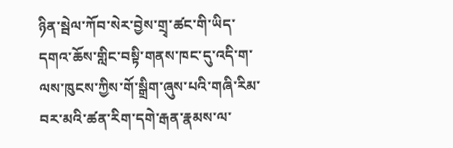ཉིན་སྦེལ་ཀོབ་སེར་བྱེས་གྲྭ་ཚང་གི་ཡིད་དགའ་ཆོས་གླིང་བསྟི་གནས་ཁང་དུ་འདི་ག་ལས་ཁུངས་ཀྱིས་གོ་སྒྲིག་ཞུས་པའི་གཞི་རིམ་བར་མའི་ཚན་རིག་དགེ་རྒན་རྣམས་ལ་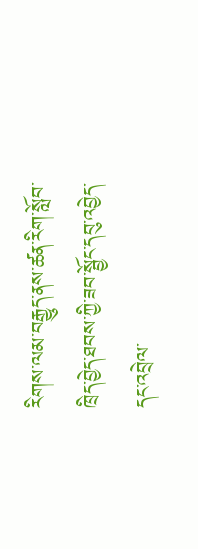རིགས་ལམ་བརྒྱུད་ནས་ཚན་རིག་སློབ་ཁྲིད་བྱེད་ཐབས་ཀྱི་ཟབ་སྦྱོང་དབུ་འབྱེད་དང་འབྲེལ་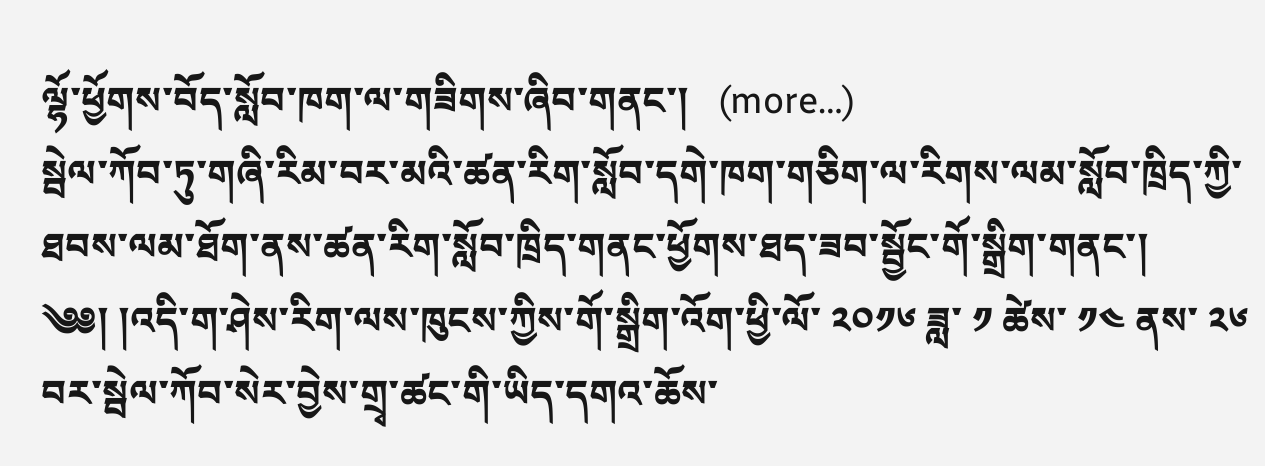ལྷོ་ཕྱོགས་བོད་སློབ་ཁག་ལ་གཟིགས་ཞིབ་གནང་།   (more…)
སྦེལ་ཀོབ་ཏུ་གཞི་རིམ་བར་མའི་ཚན་རིག་སློབ་དགེ་ཁག་གཅིག་ལ་རིགས་ལམ་སློབ་ཁྲིད་ཀྱི་ཐབས་ལམ་ཐོག་ནས་ཚན་རིག་སློབ་ཁྲིད་གནང་ཕྱོགས་ཐད་ཟབ་སྦྱོང་གོ་སྒྲིག་གནང་།
༄༅། །འདི་ག་ཤེས་རིག་ལས་ཁུངས་ཀྱིས་གོ་སྒྲིག་འོག་ཕྱི་ལོ་ ༢༠༡༦ ཟླ་ ༡ ཚེས་ ༡༤ ནས་ ༢༦ བར་སྦེལ་ཀོབ་སེར་བྱེས་གྲྭ་ཚང་གི་ཡིད་དགའ་ཆོས་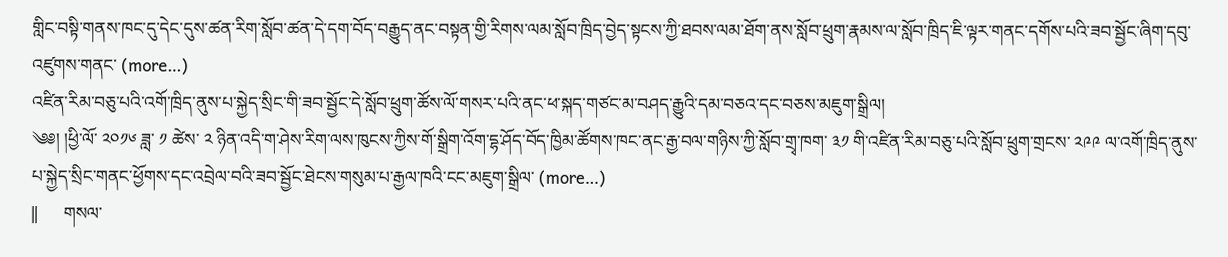གླིང་བསྟི་གནས་ཁང་དུ་དེང་དུས་ཚན་རིག་སློབ་ཚན་དེ་དག་བོད་བརྒྱུད་ནང་བསྟན་གྱི་རིགས་ལམ་སློབ་ཁྲིད་བྱེད་སྟངས་ཀྱི་ཐབས་ལམ་ཐོག་ནས་སློབ་ཕྲུག་རྣམས་ལ་སློབ་ཁྲིད་ཇི་ལྟར་གནང་དགོས་པའི་ཟབ་སྦྱོང་ཞིག་དབུ་འཛུགས་གནང་ (more…)
འཛིན་རིམ་བཅུ་པའི་འགོ་ཁྲིད་ནུས་པ་སྐྱེད་སྲིང་གི་ཟབ་སྦྱོང་དེ་སློབ་ཕྲུག་ཚོས་ལོ་གསར་པའི་ནང་ཕ་སྐད་གཙང་མ་བཤད་རྒྱུའི་དམ་བཅའ་དང་བཅས་མཇུག་སྒྲིལ།
༄༅། །ཕྱི་ལོ་ ༢༠༡༦ ཟླ་ ༡ ཚེས་ ༢ ཉིན་འདི་ག་ཤེས་རིག་ལས་ཁུངས་ཀྱིས་གོ་སྒྲིག་འོག་དྷ་ཤོད་བོད་ཁྱིམ་ཚོགས་ཁང་ནང་རྒྱ་བལ་གཉིས་ཀྱི་སློབ་གྲྭ་ཁག་ ༣༡ གི་འཛིན་རིམ་བཅུ་པའི་སློབ་ཕྲུག་གྲངས་ ༢༩༩ ལ་འགོ་ཁྲིད་ནུས་པ་སྐྱེད་སྲིང་གནང་ཕྱོགས་དང་འབྲེལ་བའི་ཟབ་སྦྱོང་ཐེངས་གསུམ་པ་རྒྱལ་ཁའི་ངང་མཇུག་སྒྲིལ་ (more…)
||      གསལ་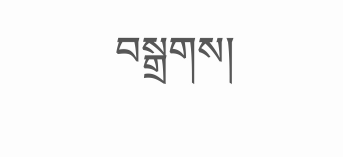བསྒྲགས།